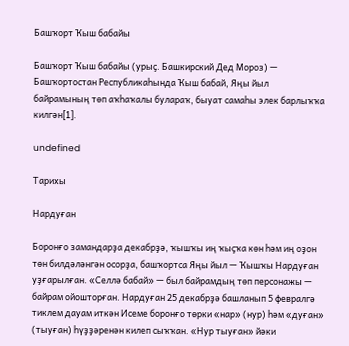Башҡорт Ҡыш бабайы

Башҡорт Ҡыш бабайы (урыҫ. Башкирский Дед Мороз) — Башҡортостан Республикаһында Ҡыш бабай, Яңы йыл байрамының төп аҡһаҡалы булараҡ, быуат самаһы элек барлыҡҡа килгән[1].

undefined

Тарихы

Нардуған

Боронғо замандарҙа декабрҙә, ҡышҡы иң ҡыҫҡа көн һәм иң оҙон төн билдәләнгән осорҙа, башҡортса Яңы йыл — Ҡышҡы Нардуған уҙғарылған. «Селлә бабай» — был байрамдың төп персонажы — байрам ойошторған. Нардуған 25 декабрҙә башланып 5 февралгә тиклем дауам иткән Исеме боронғо төрки «нар» (нур) һәм «дуған» (тыуған) һүҙҙәренән килеп сыҡҡан. «Нур тыуған» йәки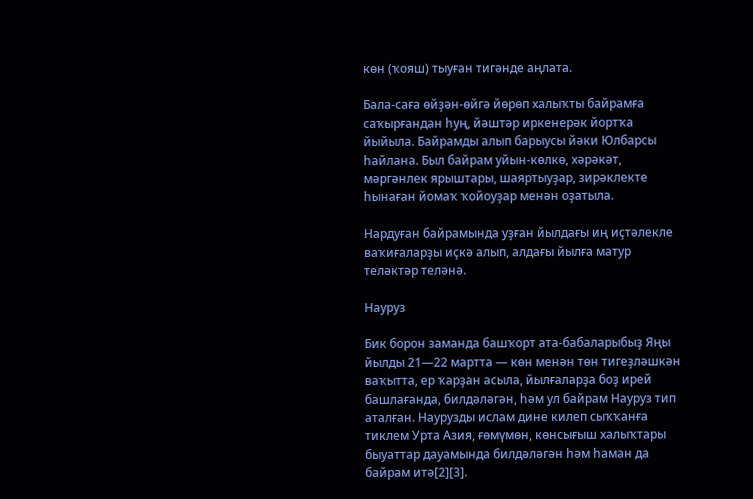көн (ҡояш) тыуған тигәнде аңлата.

Бала-саға өйҙән-өйгә йөрөп халыҡты байрамға саҡырғандан һуң, йәштәр иркенерәк йортҡа йыйыла. Байрамды алып барыусы йәки Юлбарсы һайлана. Был байрам уйын-көлкө, хәрәкәт, мәргәнлек ярыштары, шаяртыуҙар, зирәклекте һынаған йомаҡ ҡойоуҙар менән оҙатыла.

Нардуған байрамында уҙған йылдағы иң иҫтәлекле ваҡиғаларҙы иҫкә алып, алдағы йылға матур теләктәр теләнә.

Науруз

Бик борон заманда башҡорт ата-бабаларыбыҙ Яңы йылды 21—22 мартта — көн менән төн тигеҙләшкән ваҡытта, ер ҡарҙан асыла, йылғаларҙа боҙ ирей башлағанда, билдәләгән, һәм ул байрам Науруз тип аталған. Наурузды ислам дине килеп сыҡҡанға тиклем Урта Азия, ғөмүмөн, көнсығыш халыҡтары быуаттар дауамында билдәләгән һәм һаман да байрам итә[2][3].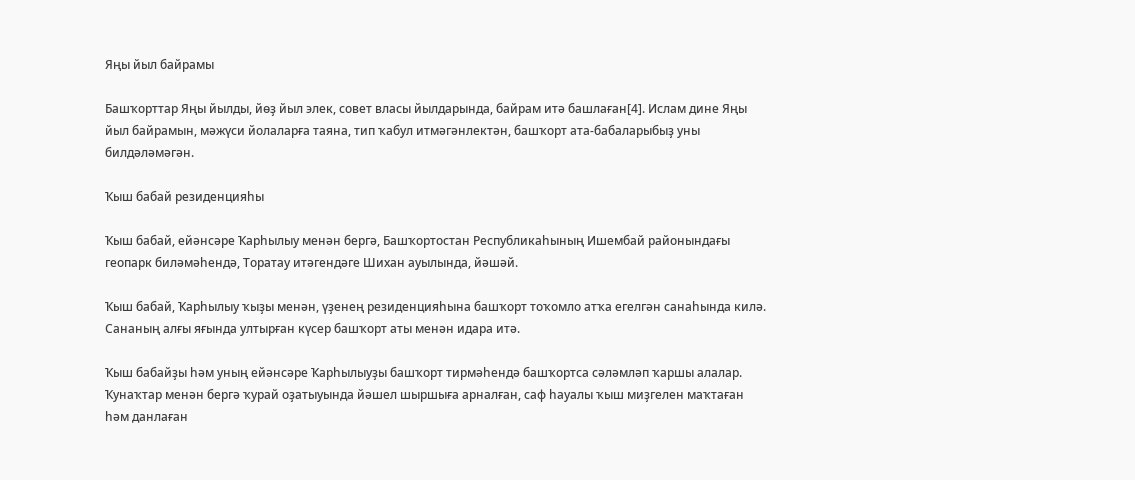Яңы йыл байрамы

Башҡорттар Яңы йылды, йөҙ йыл элек, совет власы йылдарында, байрам итә башлаған[4]. Ислам дине Яңы йыл байрамын, мәжүси йолаларға таяна, тип ҡабул итмәгәнлектән, башҡорт ата-бабаларыбыҙ уны билдәләмәгән.

Ҡыш бабай резиденцияһы

Ҡыш бабай, ейәнсәре Ҡарһылыу менән бергә, Башҡортостан Республикаһының Ишембай районындағы геопарк биләмәһендә, Торатау итәгендәге Шихан ауылында, йәшәй.

Ҡыш бабай, Ҡарһылыу ҡыҙы менән, үҙенең резиденцияһына башҡорт тоҡомло атҡа егелгән санаһында килә. Сананың алғы яғында ултырған күсер башҡорт аты менән идара итә.

Ҡыш бабайҙы һәм уның ейәнсәре Ҡарһылыуҙы башҡорт тирмәһендә башҡортса сәләмләп ҡаршы алалар. Ҡунаҡтар менән бергә ҡурай оҙатыуында йәшел шыршыға арналған, саф һауалы ҡыш миҙгелен маҡтаған һәм данлаған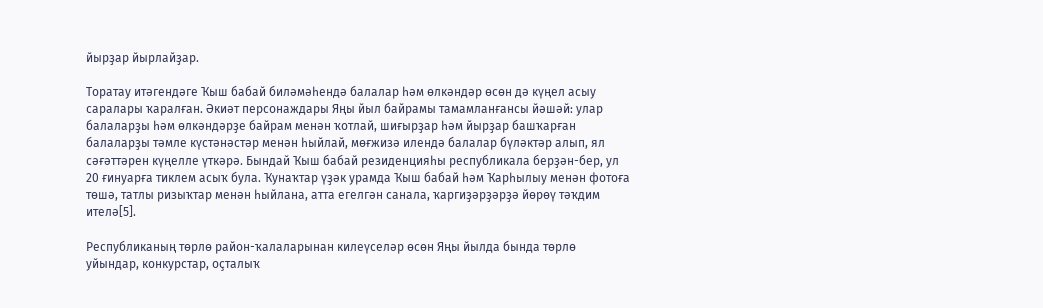йырҙар йырлайҙар.

Торатау итәгендәге Ҡыш бабай биләмәһендә балалар һәм өлкәндәр өсөн дә күңел асыу саралары ҡаралған. Әкиәт персонаждары Яңы йыл байрамы тамамланғансы йәшәй: улар балаларҙы һәм өлкәндәрҙе байрам менән ҡотлай, шиғырҙар һәм йырҙар башҡарған балаларҙы тәмле күстәнәстәр менән һыйлай, мөғжизә илендә балалар бүләктәр алып, ял сәғәттәрен күңелле үткәрә. Бындай Ҡыш бабай резиденцияһы республикала берҙән-бер, ул 20 ғинуарға тиклем асыҡ була. Ҡунаҡтар үҙәк урамда Ҡыш бабай һәм Ҡарһылыу менән фотоға төшә, татлы ризыҡтар менән һыйлана, атта егелгән санала, ҡаргиҙәрҙәрҙә йөрөү тәҡдим ителә[5].

Республиканың төрлө район-ҡалаларынан килеүселәр өсөн Яңы йылда бында төрлө уйындар, конкурстар, оҫталыҡ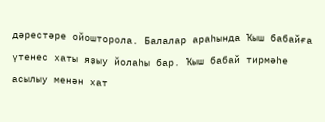дәрестәре ойошторола. Балалар араһында Ҡыш бабайға үтенес хаты яҙыу йолаһы бар. Ҡыш бабай тирмәһе асылыу менән хат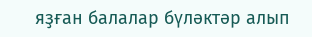яҙған балалар бүләктәр алып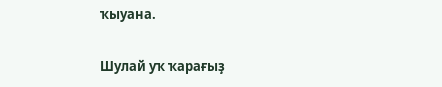ҡыуана.

Шулай уҡ ҡарағыҙ